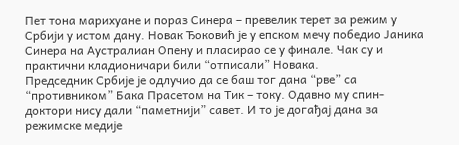Пет тона марихуане и пораз Синера – превелик терет за режим у Србији у истом дану. Новак Ђоковић је у епском мечу победио Јаника Синера на Аустралиан Опену и пласирао се у финале. Чак су и практични кладионичари били “отписали” Новака.
Председник Србије је одлучио да се баш тог дана “рве” са “противником” Бака Прасетом на Тик – току. Одавно му спин-доктори нису дали “паметнији” савет. И то је догађај дана за режимске медије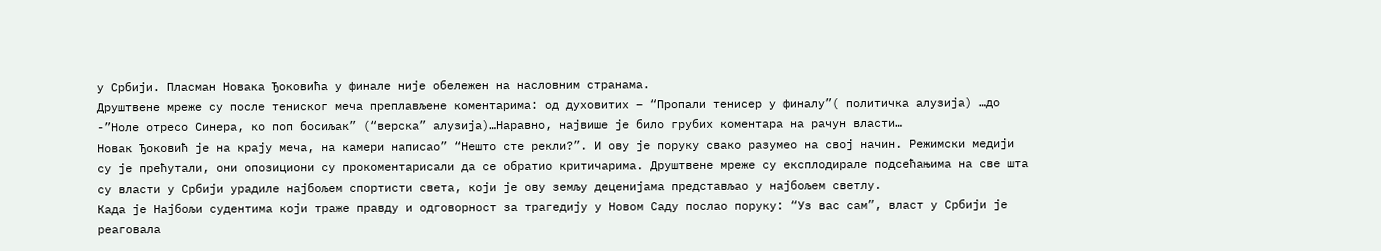у Србији. Пласман Новака Ђоковића у финале није обележен на насловним странама.
Друштвене мреже су после тениског меча преплављене коментарима: од духовитих – “Пропали тенисер у финалу”( политичка алузија) …до -”Ноле отресо Синера, ко поп босиљак” (“верска” алузија)…Наравно, највише је било грубих коментара на рачун власти…
Новак Ђоковић је на крају меча, на камери написао” “Нешто сте рекли?”. И ову је поруку свако разумео на свој начин. Режимски медији су је прећутали, они опозициони су прокоментарисали да се обратио критичарима. Друштвене мреже су експлодирале подсећањима на све шта су власти у Србији урадиле најбољем спортисти света, који је ову земљу деценијама представљао у најбољем светлу.
Када је Најбољи судентима који траже правду и одговорност за трагедију у Новом Саду послао поруку: “Уз вас сам”, власт у Србији је реаговала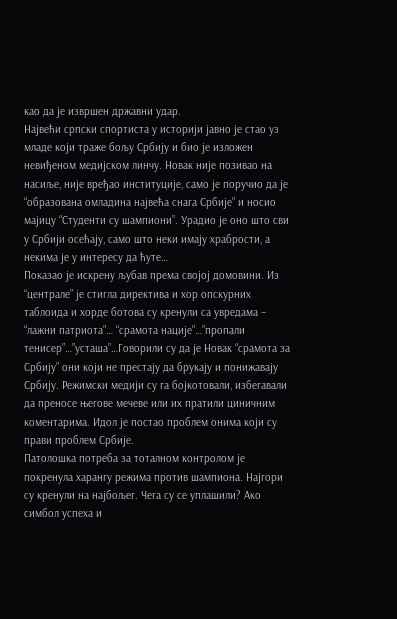као да је извршен државни удар.
Највећи српски спортиста у историји јавно је стао уз младе који траже бољу Србију и био је изложен невиђеном медијском линчу. Новак није позивао на насиље, није вређао институције, само је поручио да је “образована омладина највећа снага Србије” и носио мајицу “Студенти су шампиони”. Урадио је оно што сви у Србији осећају, само што неки имају храбрости, а некима је у интересу да ћуте…
Показао је искрену љубав према својој домовини. Из “централе” је стигла директива и хор опскурних таблоида и хорде ботова су кренули са увредама – “лажни патриота”… “срамота нације”…”пропали тенисер”…”усташа”…Говорили су да је Новак “срамота за Србију” они који не престају да брукају и понижавају Србију. Режимски медији су га бојкотовали, избегавали да преносе његове мечеве или их пратили циничним коментарима. Идол је постао проблем онима који су прави проблем Србије.
Патолошка потреба за тоталном контролом је покренула харангу режима против шампиона. Најгори су кренули на најбољег. Чега су се уплашили? Ако симбол успеха и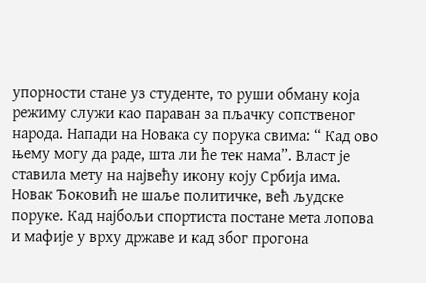упорности стане уз студенте, то руши обману која режиму служи као параван за пљачку сопственог народа. Напади на Новака су порука свима: “ Кад ово њему могу да раде, шта ли ће тек нама”. Власт је ставила мету на највећу икону коју Србија има.
Новак Ђоковић не шаље политичке, већ људске поруке. Кад најбољи спортиста постане мета лопова и мафије у врху државе и кад због прогона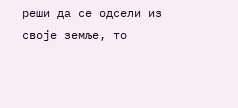реши да се одсели из своје земље, то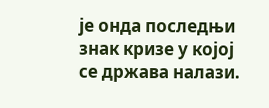је онда последњи знак кризе у којој се држава налази.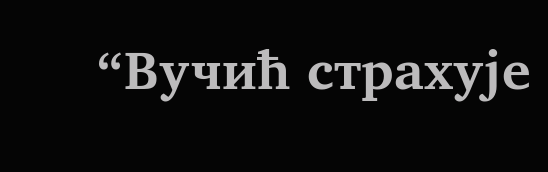“Вучић страхује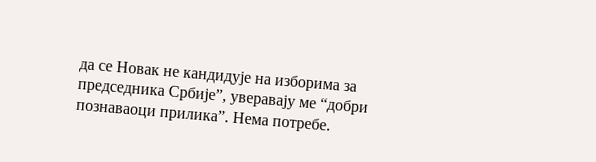да се Новак не кандидује на изборима за председника Србије”, уверавају ме “добри познаваоци прилика”. Нема потребе.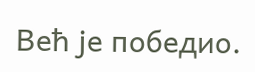Већ је победио.